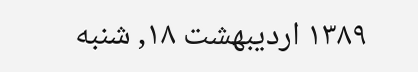۱۳۸۹ اردیبهشت ۱۸, شنبه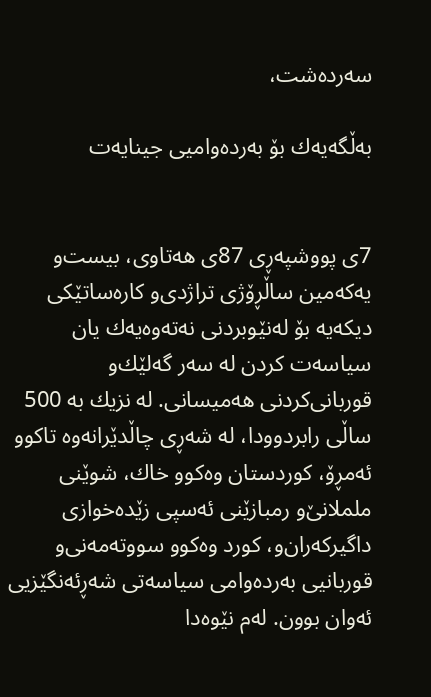سه‌رده‌شت،

به‌ڵگه‌یه‌ك بۆ به‌رده‌وامیی‌ جینایه‌ت


7ی‌ پووشپه‌ڕی‌ 87ی‌ هه‌تاوی‌، بیست‌و یه‌كه‌مین ساڵڕۆژی‌ تراژدی‌‌و كاره‌ساتێكی‌ دیكه‌یه‌ بۆ له‌نێوبردنی‌ نه‌ته‌وه‌یه‌ك یان سیاسه‌ت كردن له‌ سه‌ر گه‌لێك‌و قوربانی‌كردنی‌ هه‌میسانی‌. له‌ نزیك به‌ 500 ساڵی‌ رابردوودا، له‌ شه‌ڕی‌ چاڵدێرانه‌وه‌ تاكوو ئه‌مڕۆ، كوردستان وه‌كوو خاك، شوێنی‌ ململانێ‌‌و رمبازێنی‌ ئه‌سپی‌ زێده‌خوازی‌ داگیركه‌ران‌و، كورد وه‌كوو سووته‌مه‌نی‌‌و قوربانیی‌ به‌رده‌وامی‌ سیاسه‌تی‌ شه‌ڕئه‌نگێزیی‌ ئه‌وان بوون. له‌م نێوه‌دا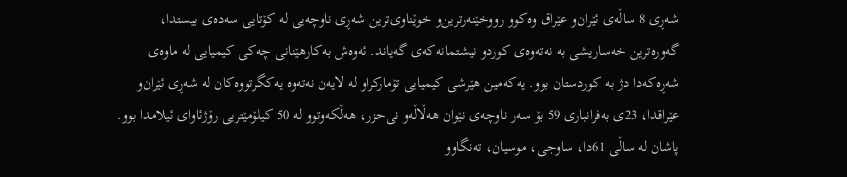شه‌ڕی‌ 8 ساڵه‌ی‌ ئێران‌و عێراق وه‌كوو رووخێنه‌رترین‌و خوێناوی‌ترین شه‌ڕی‌ ناوچه‌یی‌ له‌ كۆتایی‌ سه‌ده‌ی‌ بیستدا، گه‌وره‌ترین خه‌ساریشی‌ به‌ نه‌ته‌وه‌ی‌ كورد‌و نیشتمانه‌كه‌ی‌ گه‌یاند. ئه‌وه‌ش به‌كارهێنانی‌ چه‌كی‌ كیمیایی‌ له‌ ماوه‌ی‌ شه‌ڕه‌كه‌دا دژ به‌ كوردستان بوو. یه‌كه‌مین هێرشی‌ كیمیایی‌ تۆماركراو له‌ لایه‌ن نه‌ته‌وه‌ یه‌كگرتووه‌كان له‌ شه‌ڕی‌ ئێران‌و عێراقدا، 23ی‌ به‌فرانباری‌ 59 بۆ سه‌ر ناوچه‌ی‌ نێوان هه‌ڵاڵه‌‌و نی‌حزر، هه‌ڵكه‌وتوو له‌ 50 كیلۆمێتریی‌ رۆژئاوای‌ ئیلامدا بوو. پاشان له‌ ساڵی‌ 61دا، ساوجی‌، موسیان، ته‌نگاو‌و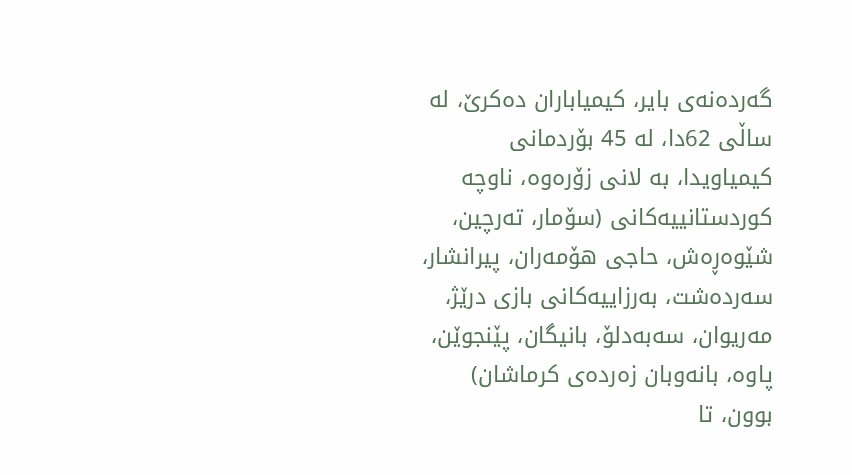گه‌رده‌نه‌ی‌ بایر، كیمیاباران ده‌كرێ‌، له‌ ساڵی‌ 62دا، له‌ 45 بۆردمانی‌ كیمیاویدا، به‌ لانی‌ زۆره‌وه‌، ناوچه‌ كوردستانییه‌كانی‌ (سۆمار، ته‌رچین، شێوه‌ڕه‌ش، حاجی‌ هۆمه‌ران، پیرانشار، سه‌رده‌شت، به‌رزاییه‌كانی‌ بازی‌ درێژ، مه‌ریوان، سه‌به‌دلۆ، بانیگان، پێنجوێن، پاوه‌، بانه‌‌وبان زه‌رده‌ی‌ كرماشان) بوون، تا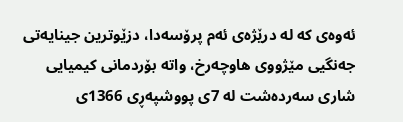ئه‌وه‌ی‌ كه‌ له‌ درێژه‌ی‌ ئه‌م پرۆسه‌دا، دزێوترین جینایه‌تی‌ جه‌نگیی‌ مێژووی‌ هاوچه‌رخ، واته‌ بۆردمانی‌ كیمیایی‌ شاری‌ سه‌رده‌شت له‌ 7ی‌ پووشپه‌ڕی‌ 1366ی‌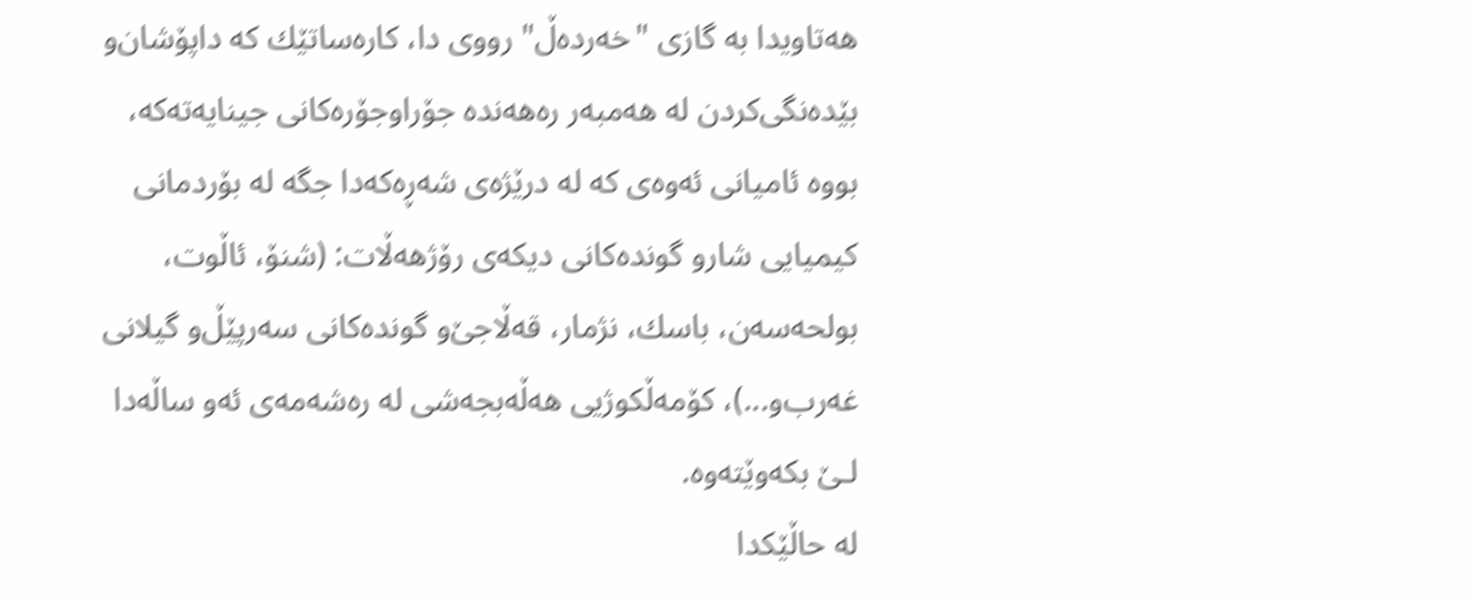هه‌تاویدا به‌ گازی‌ "خه‌رده‌ڵ‌" رووی‌ دا، كاره‌ساتێك كه‌ داپۆشان‌و بێده‌نگی‌كردن له‌ هه‌مبه‌ر ره‌هه‌نده‌ جۆراوجۆره‌كانی‌ جینایه‌ته‌كه‌، بووه‌ ئامیانی‌ ئه‌وه‌ی‌ كه‌ له‌ درێژه‌ی‌ شه‌ڕه‌كه‌دا جگه‌ له‌ بۆردمانی‌ كیمیایی‌ شار‌و گونده‌كانی‌ دیكه‌ی‌ رۆژهه‌ڵات: (شنۆ، ئاڵوت، بولحه‌سه‌ن، باسك، نژمار، قه‌ڵاجێ‌‌و گونده‌كانی‌ سه‌رپێڵ‌‌و گیلانی‌ غه‌رب‌و...)، كۆمه‌ڵكوژیی‌ هه‌ڵه‌بجه‌شی‌ له‌ ره‌شه‌مه‌ی‌ ئه‌و ساڵه‌دا لـێ‌ بكه‌وێته‌وه‌.
له‌ حاڵێكدا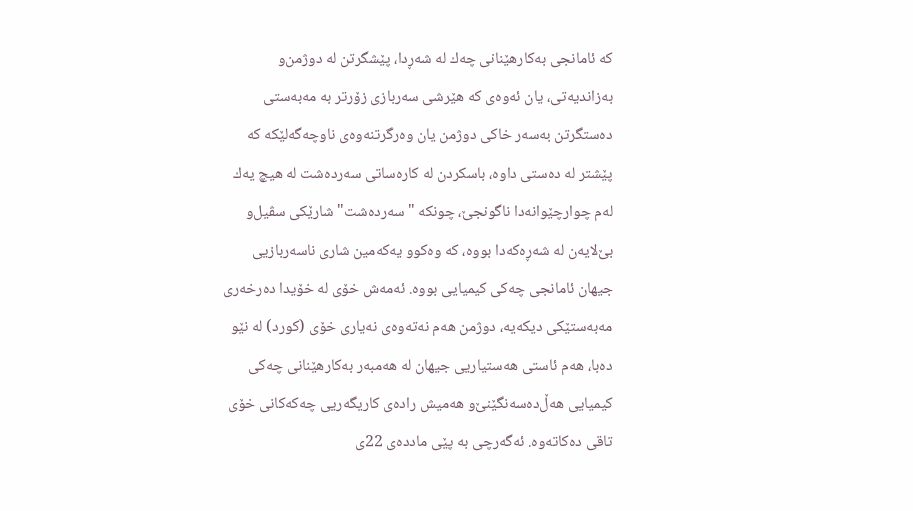كه‌ ئامانجی‌ به‌كارهێنانی‌ چه‌ك له‌ شه‌ڕدا، پێشگرتن له‌ دوژمن‌و به‌زاندیه‌تی‌، یان ئه‌وه‌ی‌ كه‌ هێرشی‌ سه‌ربازی‌ زۆرتر به‌ مه‌به‌ستی‌ ده‌ستگرتن به‌سه‌ر خاكی‌ دوژمن یان وه‌رگرتنه‌وه‌ی‌ ناوچه‌گه‌لێكه‌ كه‌ پێشتر له‌ ده‌ستی‌ داوه‌، باسكردن له‌ كاره‌ساتی‌ سه‌رده‌شت له‌ هیچ یه‌ك له‌م چوارچێوانه‌دا ناگونجێ‌، چونكه‌ "سه‌رده‌شت" شارێكی‌ سڤیل‌و بێ‌لایه‌ن له‌ شه‌ڕه‌كه‌دا بووه‌، كه‌ وه‌كوو یه‌كه‌مین شاری‌ ناسه‌ربازیی‌ جیهان ئامانجی‌ چه‌كی‌ كیمیایی‌ بووه‌. ئه‌مه‌ش خۆی‌ له‌ خۆیدا ده‌رخه‌ری‌ مه‌به‌ستێكی‌ دیكه‌یه‌، دوژمن هه‌م نه‌ته‌وه‌ی‌ نه‌یاری‌ خۆی‌ (كورد) له‌ نێو ده‌با، هه‌م ئاستی‌ هه‌ستیاریی‌ جیهان له‌ هه‌مبه‌ر به‌كارهێنانی‌ چه‌كی‌ كیمیایی‌ هه‌ڵ‌ده‌سه‌نگێنێ‌‌و هه‌میش راده‌ی‌ كاریگه‌ریی‌ چه‌كه‌كانی‌ خۆی‌ تاقی‌ ده‌كاته‌وه‌. ئه‌گه‌رچی‌ به‌ پێی‌ مادده‌ی‌ 22ی‌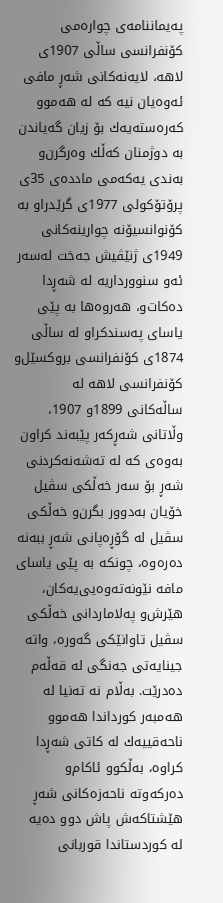په‌یماننامه‌ی‌ چواره‌می‌ كۆنفرانسی‌ ساڵی‌ 1907ی‌ لاهه‌، لایه‌نه‌كانی‌ شه‌ڕ مافی‌ ئه‌وه‌یان نیه‌ كه‌ له‌ هه‌موو كه‌ره‌سته‌یه‌ك بۆ زیان گه‌یاندن به‌ دوژمنان كه‌ڵك وه‌رگرن‌و به‌ندی‌ یه‌كه‌می‌ مادده‌ی‌ 35ی‌ پرۆتۆكولی‌ 1977ی‌ گرێدراو به‌ كۆنوانسیۆنه‌ چوارینه‌كانی‌ 1949ی‌ ژنێڤیش جه‌خت له‌سه‌ر ئه‌و سنوورداریه‌ له‌ شه‌ڕدا ده‌كات‌و، هه‌روه‌ها به‌ پێی‌ یاسای‌ په‌سندكراو له‌ ساڵی‌ 1874ی‌ كۆنفرانسی‌ بروكسێل‌و كۆنفرانسی‌ لاهه‌ له‌ ساڵه‌كانی‌ 1899و 1907، وڵاتانی‌ شه‌ڕكه‌ر پێبه‌ند كراون به‌وه‌ی‌ كه‌ له‌ ته‌شه‌نه‌كردنی‌ شه‌ڕ بۆ سه‌ر خه‌ڵكی‌ سڤیل خۆیان به‌دوور بگرن‌و خه‌ڵكی‌ سڤیل له‌ گۆڕه‌پانی‌ شه‌ڕ ببه‌نه‌ ده‌ره‌وه‌، چونكه‌ به‌ پێی‌ یاسای‌ مافه‌ نێونه‌ته‌وه‌یی‌یه‌كان، هێرش‌و په‌لاماردانی‌ خه‌ڵكی‌ سڤیل تاوانێكی‌ گه‌وره‌، واته‌ جینایه‌تی‌ جه‌نگی‌ له‌ قه‌ڵه‌م ده‌درێت. به‌ڵام نه‌ ته‌نیا له‌ هه‌مبه‌ر كورداندا هه‌موو ناحه‌قییه‌ك له‌ كاتی‌ شه‌ڕدا كراوه‌، به‌ڵكوو ئاكام‌و ده‌ركه‌وته‌ ناحه‌زه‌كانی‌ شه‌ڕ هێشتاكه‌ش پاش دوو ده‌یه‌ له‌ كوردستاندا قوربانی‌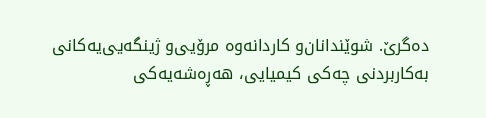ده‌گرێ‌. شوێندانان‌و كاردانه‌وه‌ مرۆیی‌‌و ژینگه‌یی‌یه‌كانی‌ به‌كاربردنی‌ چه‌كی‌ كیمیایی‌، هه‌ڕه‌شه‌یه‌كی‌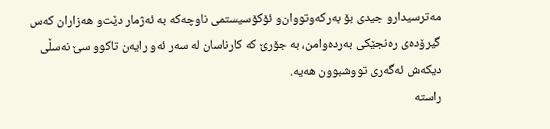مه‌ترسیدار‌و جیدی‌ بۆ به‌ركه‌وتووان‌و ئۆكۆسیستمی‌ ناوچه‌كه‌ به‌ ئه‌ژمار دێت‌و هه‌زاران كه‌س گیرۆده‌ی‌ ره‌نجێكی‌ به‌رده‌وامن، به‌ جۆرێ‌ كه‌ كارناسان له‌ سه‌ر ئه‌و رایه‌ن تاكوو سێ‌ نه‌سڵی‌ دیكه‌ش ئه‌گه‌ری‌ تووشبوون هه‌یه‌.
راسته‌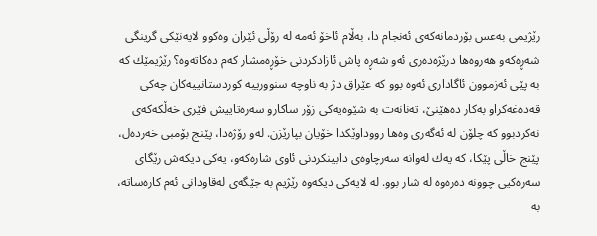رێژیمی‌ به‌عس بۆردمانه‌كه‌ی‌ ئه‌نجام دا، به‌ڵام ئاخۆ ئه‌مه‌ له‌ رۆڵی‌ ئێران وه‌كوو لایه‌نێكی‌ گرینگی‌ شه‌ڕه‌كه‌‌و هه‌روه‌ها درێژه‌ده‌ری‌ ئه‌و شه‌ڕه‌ پاش ئازادكردنی‌ خۆڕه‌مشار كه‌م ده‌كاته‌وه‌؟ رێژیمێك كه‌ به‌ پێی‌ ئه‌زموون ئاگاداری‌ ئه‌وه‌ بوو كه‌ عێراق دژ به‌ ناوچه‌ سنوورییه‌ كوردستانییه‌كان چه‌كی‌ قه‌ده‌غه‌كراو به‌كار ده‌هێنێ‌، ته‌نانه‌ت به‌ شێوه‌یه‌كی‌ زۆر ساكار‌و سه‌ره‌تاییش فێری‌ خه‌ڵكه‌كه‌ی‌ نه‌كردبوو كه‌ چلۆن له‌ ئه‌گه‌ری‌ وه‌ها رووداوێكدا خۆیان بپارێزن. له‌و رۆژه‌دا، پێنج بۆمبی‌ خه‌رده‌ل، پێنج خاڵی‌ پێكا، كه‌ یه‌ك له‌وانه‌ سه‌رچاوه‌ی‌ دابینكردنی‌ ئاوی‌ شاره‌كه‌‌و، یه‌كی‌ دیكه‌ش رێگای‌ سه‌ره‌كیی‌ چوونه‌ ده‌ره‌وه‌ له‌ شار بوو. له‌ لایه‌كی‌ دیكه‌وه‌ رێژیم به‌ جێگه‌ی‌ له‌قاودانی‌ ئه‌م كاره‌ساته‌، به‌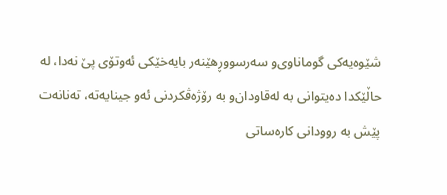شێوه‌یه‌كی‌ گوماناوی‌‌و سه‌رسووڕهێنه‌ر بایه‌خێكی‌ ئه‌وتۆی‌ پێ‌ نه‌دا، له‌ حاڵێكدا ده‌یتوانی‌ به‌ له‌قاودان‌و به‌ رۆژه‌ڤكردنی‌ ئه‌و جینایه‌ته‌، ته‌نانه‌ت پێش به‌ روودانی‌ كاره‌ساتی‌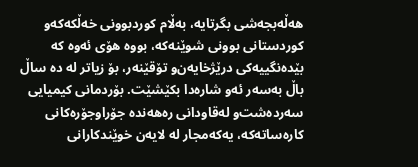هه‌ڵه‌بجه‌شی‌ بگرتایه‌، به‌ڵام كوردبوونی‌ خه‌ڵكه‌كه‌و كوردستانی‌ بوونی‌ شوێنه‌كه‌، بووه‌ هۆی‌ ئه‌وه‌ كه‌ بێده‌نگییه‌كی‌ درێژخایه‌ن‌و تۆقێنه‌ر، بۆ زیاتر له‌ ده‌ ساڵ‌ باڵ‌ به‌سه‌ر ئه‌و شاره‌دا بكێشێت. بۆردمانی‌ كیمیایی‌ سه‌رده‌شت‌و له‌قاودانی‌ ره‌هه‌نده‌ جۆراوجۆره‌كانی‌ كاره‌ساته‌كه‌، یه‌كه‌مجار له‌ لایه‌ن خوێندكارانی‌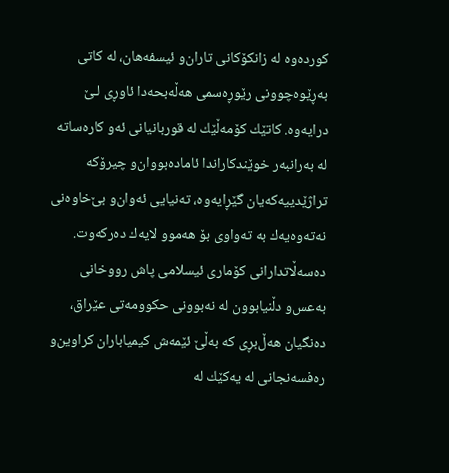كورده‌وه‌ له‌ زانكۆكانی‌ تاران‌و ئیسفه‌هان، له‌ كاتی‌ به‌ڕێوه‌چوونی‌ رێوڕه‌سمی‌ هه‌ڵه‌بحه‌دا ئاوڕی‌ لـێ‌ درایه‌وه‌. كاتێك كۆمه‌ڵێك له‌ قوربانیانی‌ ئه‌و كاره‌ساته‌ له‌ به‌رانبه‌ر خوێندكاراندا ئاماده‌بووان‌و چیرۆكه‌ تراژێدییه‌كه‌یان گێڕایه‌وه‌، ته‌نیایی‌ ئه‌وان‌و بێ‌خاوه‌نی‌ نه‌ته‌وه‌یه‌ك به‌ ته‌واوی‌ بۆ هه‌موو لایه‌ك ده‌ركه‌وت. ده‌سه‌ڵاتدارانی‌ كۆماری‌ ئیسلامی‌ پاش رووخانی‌ به‌عس‌و دڵنیابوون له‌ نه‌بوونی‌ حكوومه‌تی‌ عێراق، ده‌نگیان هه‌ڵ‌بڕی‌ كه‌ به‌ڵێ‌ ئێمه‌ش كیمیاباران كراوین‌و ره‌فسه‌نجانی‌ له‌ یه‌كێك له‌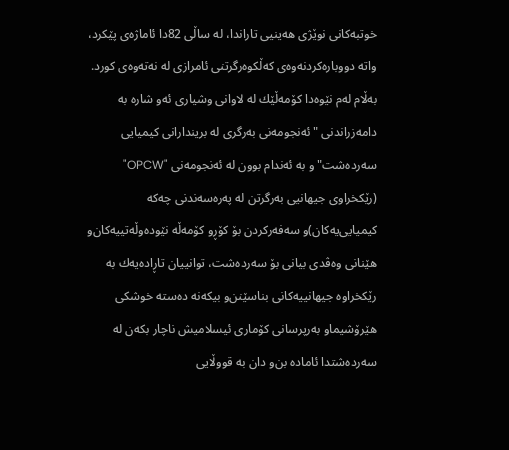خوتبه‌كانی‌ نوێژی‌ هه‌ینیی‌ تاراندا، له‌ ساڵی‌ 82دا ئاماژه‌ی‌ پێكرد، واته‌ دووباره‌كردنه‌وه‌ی‌ كه‌ڵكوه‌رگرتنی‌ ئامرازی‌ له‌ نه‌ته‌وه‌ی‌ كورد. به‌ڵام له‌م نێوه‌دا كۆمه‌ڵێك له‌ لاوانی‌ وشیاری‌ ئه‌و شاره‌ به‌ دامه‌زراندنی‌ "ئه‌نجومه‌نی‌ به‌رگری‌ له‌ بریندارانی‌ كیمیایی‌ سه‌رده‌شت"و به‌ ئه‌ندام بوون له‌ ئه‌نجومه‌نی‌ "OPCW" (رێكخراوی‌ جیهانیی‌ به‌رگرتن له‌ په‌ره‌سه‌ندنی‌ چه‌كه‌ كیمیایی‌یه‌كان)و سه‌فه‌ركردن بۆ كۆڕ‌و كۆمه‌ڵه‌ نێوده‌وڵه‌تییه‌كان‌و هێنانی‌ وه‌ڤدی‌ بیانی‌ بۆ سه‌رده‌شت، توانییان تاڕاده‌یه‌ك به‌ رێكخراوه‌ جیهانییه‌كانی‌ بناسێنن‌و بیكه‌نه‌ ده‌سته‌ خوشكی‌ هێرۆشیما‌و به‌رپرسانی‌ كۆماری‌ ئیسلامیش ناچار بكه‌ن له‌ سه‌رده‌شتدا ئاماده‌ بن‌و دان به‌ قووڵایی‌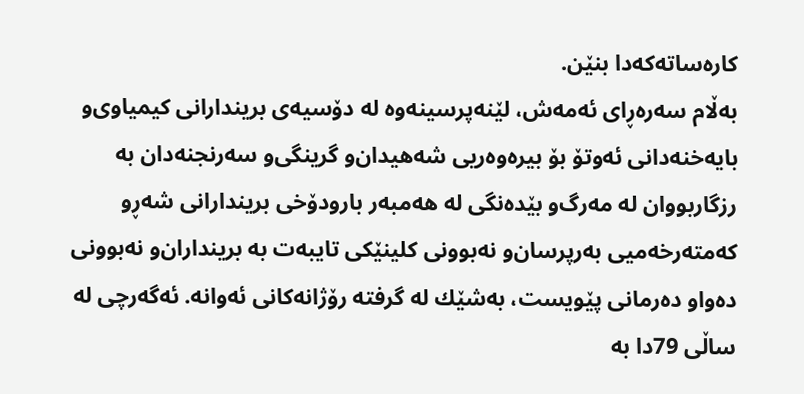كاره‌ساته‌كه‌دا بنێن.
به‌ڵام سه‌ره‌ڕای‌ ئه‌مه‌ش، لێنه‌پرسینه‌وه‌ له‌ دۆسیه‌ی‌ بریندارانی‌ كیمیاوی‌‌و بایه‌خنه‌دانی‌ ئه‌وتۆ بۆ بیره‌وه‌ریی‌ شه‌هیدان‌و گرینگی‌‌و سه‌رنجنه‌دان به‌ رزگاربووان له‌ مه‌رگ‌و بێده‌نگی‌ له‌ هه‌مبه‌ر بارودۆخی‌ بریندارانی‌ شه‌ڕ‌و كه‌مته‌رخه‌میی‌ به‌رپرسان‌و نه‌بوونی‌ كلینێكی‌ تایبه‌ت به‌ برینداران‌و نه‌بوونی‌ ده‌وا‌و ده‌رمانی‌ پێویست، به‌شێك له‌ گرفته‌ رۆژانه‌كانی‌ ئه‌وانه‌. ئه‌گه‌رچی‌ له‌ ساڵی‌ 79دا به‌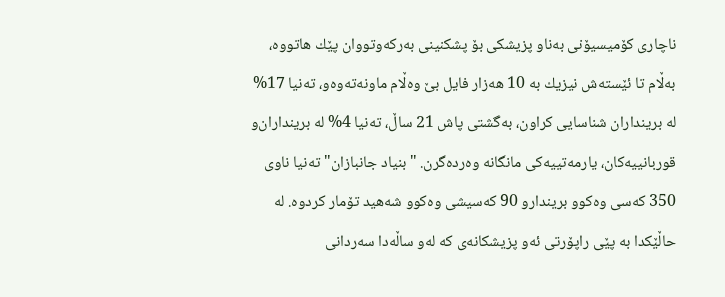ناچاری‌ كۆمیسیۆنی‌ به‌ناو پزیشكی‌ بۆ پشكنینی‌ به‌ركه‌وتووان پێك هاتووه‌، به‌ڵام تا ئێسته‌ش نیزیك به‌ 10 هه‌زار فایل بێ‌ وه‌ڵام ماونه‌ته‌وه‌‌و، ته‌نیا 17% له‌ برینداران شناسایی‌ كراون، به‌گشتی‌ پاش 21 ساڵ‌، ته‌نیا 4% له‌ برینداران‌و قوربانییه‌كان، یارمه‌تییه‌كی‌ مانگانه‌ وه‌رده‌گرن. "بنیاد جانبازان" ته‌نیا ناوی‌ 350 كه‌سی‌ وه‌كوو بریندار‌و 90 كه‌سیشی‌ وه‌كوو شه‌هید تۆمار كردوه‌. له‌ حاڵێكدا به‌ پێی‌ راپۆرتی‌ ئه‌و پزیشكانه‌ی‌ كه‌ له‌و ساڵه‌دا سه‌ردانی‌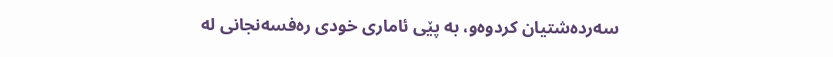سه‌رده‌شتیان كردوه‌‌و، به‌ پێی‌ ئاماری‌ خودی‌ ره‌فسه‌نجانی‌ له‌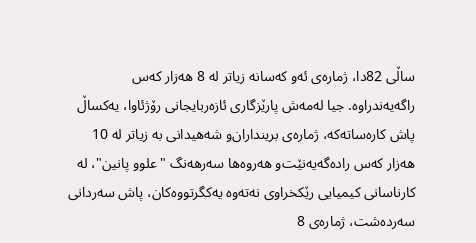ساڵی‌ 82دا، ژماره‌ی‌ ئه‌و كه‌سانه‌ زیاتر له‌ 8 هه‌زار كه‌س راگه‌یه‌ندراوه‌. جیا له‌مه‌ش پارێزگاری‌ ئازه‌ربایجانی‌ رۆژئاوا، یه‌كساڵ‌ پاش كاره‌ساته‌كه‌، ژماره‌ی‌ برینداران‌و شه‌هیدانی‌ به‌ زیاتر له‌ 10 هه‌زار كه‌س راده‌گه‌یه‌نێت‌و هه‌روه‌ها سه‌رهه‌نگ "علوو پانین"، له‌ كارناسانی‌ كیمیایی‌ رێكخراوی‌ نه‌ته‌وه‌ یه‌كگرتووه‌كان، پاش سه‌ردانی‌ سه‌رده‌شت، ژماره‌ی‌ 8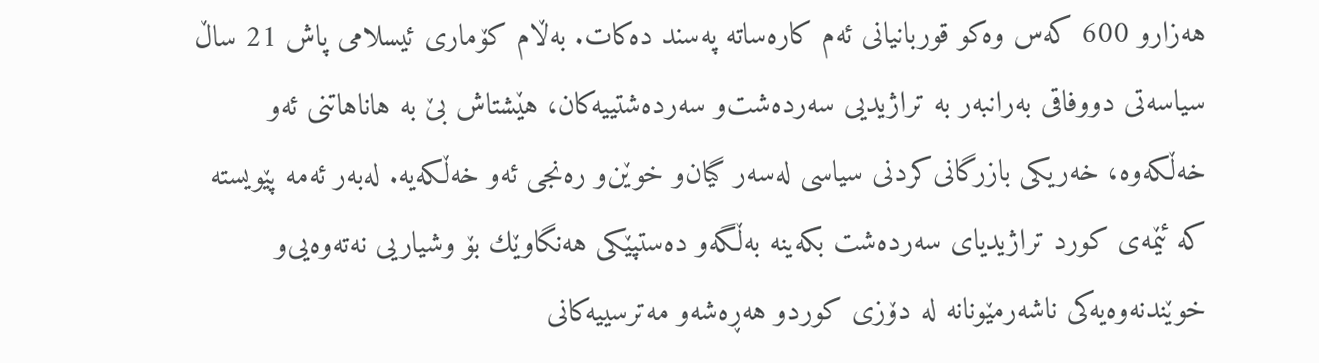هه‌زار‌و 600 كه‌س وه‌كو قوربانیانی‌ ئه‌م كاره‌ساته‌ په‌سند ده‌كات. به‌ڵام كۆماری‌ ئیسلامی‌ پاش 21 ساڵ‌ سیاسه‌تی‌ دووفاقی‌ به‌رانبه‌ر به‌ تراژیدیی‌ سه‌رده‌شت‌و سه‌رده‌شتییه‌كان، هێشتاش بێ‌ به‌ هاناهاتنی‌ ئه‌و خه‌ڵكه‌وه‌، خه‌ریكی‌ بازرگانی‌كردنی‌ سیاسی‌ له‌سه‌ر گیان‌و خوێن‌و ره‌نجی‌ ئه‌و خه‌ڵكه‌یه‌. له‌به‌ر ئه‌مه‌ پێویسته‌ كه‌ ئێمه‌ی‌ كورد تراژیدیای‌ سه‌رده‌شت بكه‌ینه‌ به‌ڵگه‌‌و ده‌ستپێكی‌ هه‌نگاوێك بۆ وشیاریی‌ نه‌ته‌وه‌یی‌‌و خوێندنه‌وه‌یه‌كی‌ ناشه‌رمێونانه‌ له‌ دۆزی‌ كورد‌و هه‌ڕه‌شه‌‌و مه‌ترسییه‌كانی‌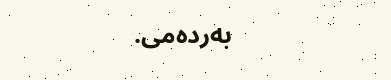به‌رده‌می‌.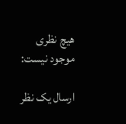هیچ نظری موجود نیست:

ارسال یک نظر